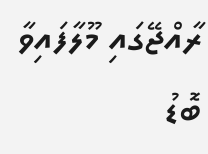ރާއްޖޭގައި މޫލާފައިވާ ބޮޑު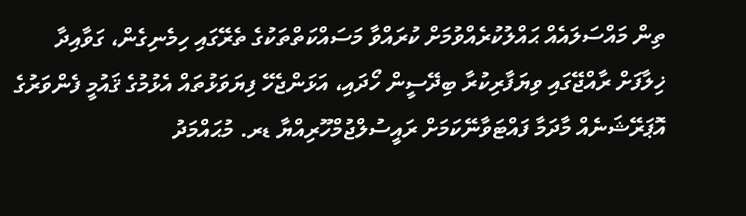ތިން މައްސަލައެއް ޙައްލުކުރެއްވުމަށް ކުރައްވާ މަސައްކަތްތަކުގެ ތެރޭގައި ހިމެނިގެން، ގަވާއިދާ ޚިލާފަށް ރާއްޖޭގައި ވިޔަފާރިކުރާ ބިދޭސީން ހޯދައި، އަޅަންޖެހޭ ފިޔަވަޅުތައް އެޅުމުގެ ޤައުމީ ފެންވަރުގެ އޮޕަރޭޝަނެއް މާދަމާ ފައްޓަވާނޭކަމަށް ރައީސުލްޖުމްހޫރިއްޔާ ޑރ. މުޙައްމަދު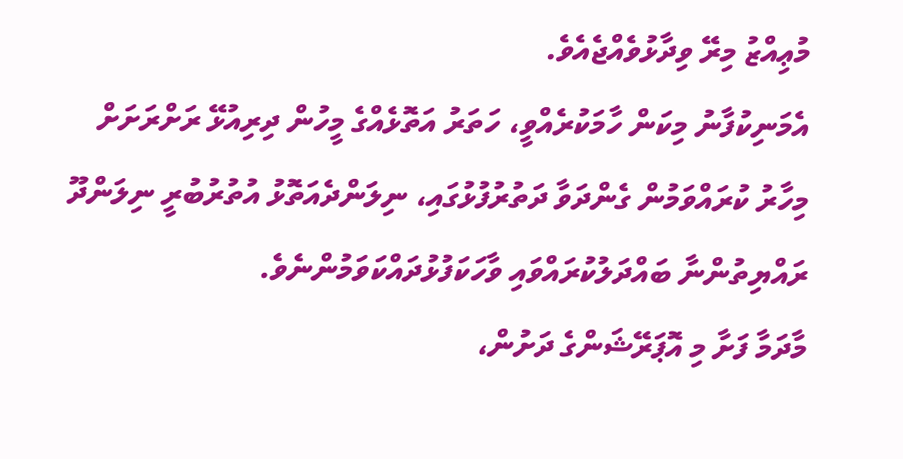މުޢިއްޒު މިރޭ ވިދާޅުވެއްޖެއެވެ.
އެމަނިކުފާނު މިކަން ހާމަކުރެއްވީ، ހަތަރު އަތޮޅެއްގެ މީހުން ދިރިއުޅޭ ރަށްރަށަށް މިހާރު ކުރައްވަމުން ގެންދަވާ ދަތުރުފުޅުގައި، ނިލަންދެއަތޮޅު އުތުރުބުރީ ނިލަންދޫ ރައްޔިތުންނާ ބައްދަލުކުރައްވައި ވާހަކަފުޅުދައްކަވަމުންނެވެ.
މާދަމާ ފަށާ މި އޮޕަރޭޝަންގެ ދަށުން،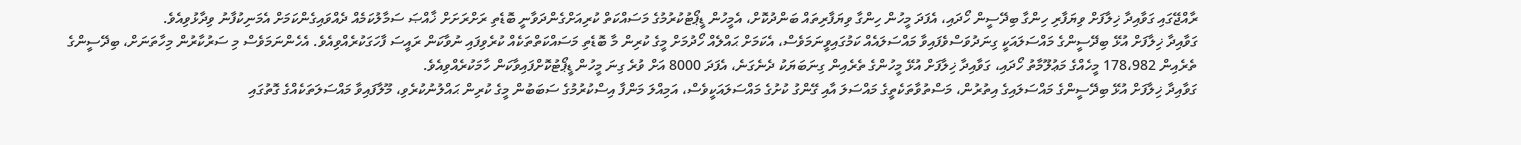ރާއްޖޭގައި ގަވާއިދާ ޚިލާފަށް ވިޔަފާރި ހިންގާ ބިދޭސީން ހޯދައި، އެފަދަ މީހުން ހިންގާ ވިޔަފާރިތައް ބަންދުކޮށް، އެމީހުން ޑީޕޯޓުކުރުމުގެ މަސައްކަތް ކުރިއަށްގެންދަވާނީ ބޮޑެތި ރަށްރަށަށް ޚާއްޞަ ސަމާލުކަމެއް ދެއްވައިގެންކަމަށް އެމަނިކުފާނު ވިދާޅުވިއެވެ.
ގަވާއިދާ ޚިލާފަށް އުޅޭ ބިދޭސީންގެ މައްސަލައަކީ ގިނަދުވަސްވެފައިވާ މައްސަލައެއް ކަމުގައިވީނަމަވެސް، އެކަމަށް ޙައްލެއް ހޯދުމަށް މީގެ ކުރިން މާ ބޮޑެތި މަސައްކަތްތަކެއް ކުރެވިފައި ނުވާކަން ރައީސަ ފާހަގަކުރެއްވިއެވެ. އެހެންނަމަވެސް މި ސަރުކާރުން މިހާތަނަށް، ބިދޭސީންގެ ތެރެއިން 178،982 މީހެއްގެ މަޢުލޫމާތު ހޯދައި، ގަވާއިދާ ޚިލާފަށް އުޅޭ މީހުންގެ ތެރެއިން ގިނަބަޔަކު ދެނެގަނެ، އެފަދަ 8000 އަށް ވުރެ ގިނަ މީހުން ޑީޕޯޓުކޮށްފައިވާކަން ހާމަކުރެއްވިއެވެ.
ގަވާއިދާ ޚިލާފަށް އުޅޭ ބިދޭސީންގެ މައްސަލައިގެ އިތުރުން، މަސްތުވާތަކެތީގެ މައްސަލަ އާއި ގޭންގު ކުށުގެ މައްސަލައަކީވެސް، އަމިއްލަ މަންފާ އިސްކުރުމުގެ ސަބަބުން މީގެ ކުރިން ޙައްލުނުކުރެވި، މޫލާފައިވާ މައްސަލަތަކެއްގެ ގޮތުގައި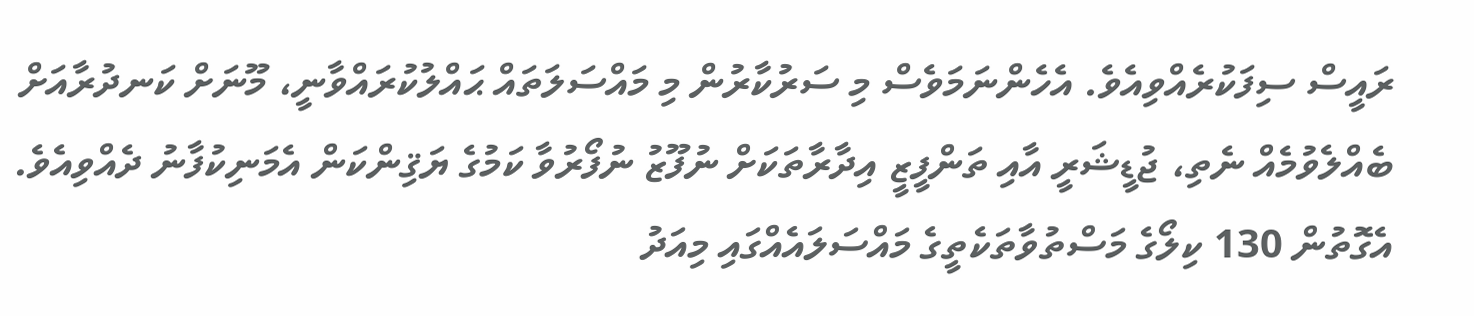ރައީސް ސިފަކުރެއްވިއެވެ. އެހެންނަމަވެސް މި ސަރުކާރުން މި މައްސަލަތައް ޙައްލުކުރައްވާނީ، މޫނަށް ކަނދުރާއަށް ބެއްލެވުމެއް ނެތި، ޖުޑީޝަރީ އާއި ތަންފީޒީ އިދާރާތަކަށް ނުފޫޒު ނުފޯރުވާ ކަމުގެ ޔަޤިންކަން އެމަނިކުފާނު ދެއްވިއެވެ.
އެގޮތުން 130 ކިލޯގެ މަސްތުވާތަކެތީގެ މައްސަލައެއްގައި މިއަދު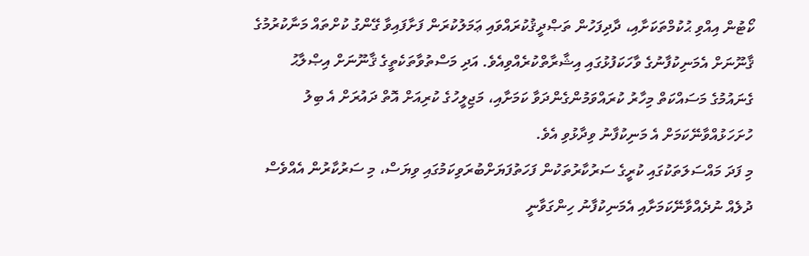ކޯޓުން އިއްވި ޙުކުމްތަކަށާއި، ދާދިފަހުން ތަޞްދީޤުކުރައްވައި ޢަމަލުކުރަން ފަށާފައިވާ ގޭންގު ކުށްތައް މަނާކުރުމުގެ ޤާނޫނަށް އެމަނިކުފާނުގެ ވާހަކަފުޅުގައި އިޝާރާތްކުރެއްވިއެވެ. އަދި މަސްތުވާތަކެތީގެ ޤާނޫނަށް އިޞްލާޙު ގެނައުމުގެ މަސައްކަތް މިހާރު ކުރައްވަމުންގެންދަވާ ކަމަށާއި، މަޖިލީހުގެ ކުރިއަށް އޮތް ދައުރަށް އެ ބިލު ހުށަހަޅުއްވާނޭކަމަށް އެ މަނިކުފާނު ވިދާޅުވި އެވެ.
މި ފަދަ މައްސަލަތަކުގައި ކުރީގެ ސަރުކާރުތަކުން ފަހަތުފަޔަށްބުރަވިކަމުގައި ވިޔަސް، މި ސަރުކާރުން އެއްވެސް ދުލެއް ނުދެއްވާނޭކަމަށާއި އެމަނިކުފާނު ހިންގަވާނީ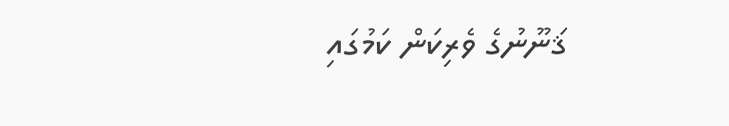ޤަނޫނުގެ ވެރިކަން ކަމުގައި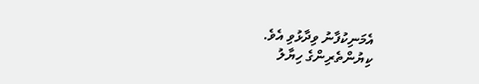އެމަނިކުފާނު ވިދާޅުވި އެވެ.
ކިޔުންތެރިންގެ ހިޔާލު